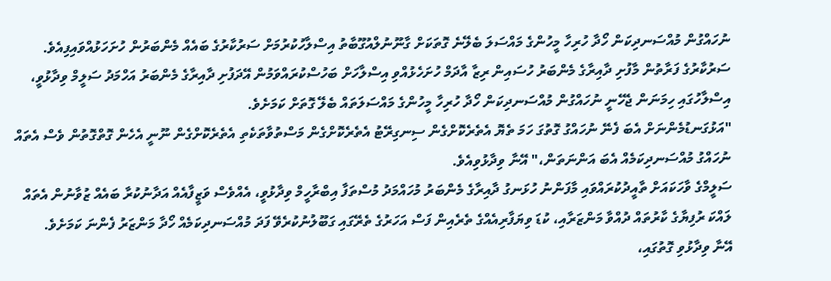ނުހައްގުން މުއްސަނދިކަން ހޯދާ ހުރިހާ މީހުންގެ މައްސަލަ ބެލޭނެ ގޮތަކަށް ގާނޫނުލްއުގޫބާތު އިސްލާހުކުރުމަށް ސަރުކާރުގެ ބައެއް މެންބަރުން ހުށަހަޅުއްވައިފިއެވެ.
ސަރުކާރުގެ ފަރާތުން މާފުށި ދާއިރާގެ މެންބަރު ހުސައިން ރިޒާ އާދަމް ހުށަހެޅުއްވި އިސްލާހަށް ބަހުސްކުރައްވަމުން އޭދަފުށި ދާއިރާގެ މެންބަރު އަހްމަދު ސަލީމް ވިދާޅުވީ، އިސްލާހުގައި ހިމަނަން ޖެހޭނީ ނުހައްގުން މުއްސަނދިކަން ހޯދާ ހުރިހާ މީހުންގެ މައްސަލަތައް ބެލޭ ގޮތަށް ކަމަށެވެ.
"އަޅުގަނޑުމެންނަށް އެބަ ފެނޭ ނުހައްގު ގޮތުގަ ހަމަ ތެޔޮ އެތެރެކޮށްގެން ސިނގިރޭޓު އެތެރެކޮށްގެން މަސްތުވާތަކެތި އެތެރެކޮށްގެން ނޫނީ އެހެން ގޮތްގޮތުން ވެސް އެތައް ނުހައްގު މުއްސަނދިކަމެއް އެބަ އަންނަތަން،" އޭނާ ވިދާޅުވިއެވެ.
ސަލީމްގެ ވާހަކައަށް ތާއީދުކުރައްވައި މާފަންނު ހުޅަނގު ދާއިރާގެ މެންބަރު މުހައްމަދު މުސްތަފާ އިބްރާހީމް ވިދާޅުވީ، އެއްވެސް ވަޒީފާއެއް އަދާނުކުރާ ބައެއް ޒުވާނުން އެތައް ލައްކަ ރުފިޔާގެ ކާރުތައް ދުއްވާ މަންޒަރާއި، ކުޑަ ވިޔަފާރިއެއްގެ ތެރެއިން ފަސް އަހަރުގެ ތެރޭގައި ގަބޫލުނުކުރެވޭ ފަދަ މުއްސަނދިކަމެއް ހޯދާ މަންޒަރު ފެންނަ ކަމަށެވެ.
އޭނާ ވިދާޅުވި ގޮތުގައި،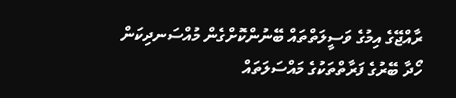ރާއްޖޭގެ އިމުގެ ވަސީލަތްތައް ބޭނުންކޮށްގެން މުއްސަނދިކަން ހޯދާ ބޭރުގެ ފަރާތްތަކުގެ މައްސަލަތައް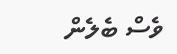ވެސް ބެލެން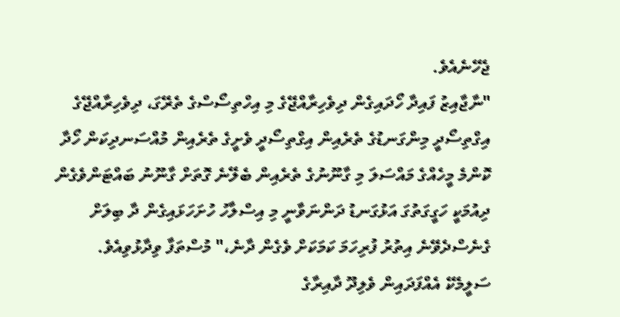ޖެހޭނެއެވެ.
"ނާޖާއިޒު ފައިދާ ހޯދައިގެން ދިވެހިރާއްޖޭގެ މި އިހްތިސޯސްގެ ތެރޭގަ، ދިވެހިރާއްޖޭގެ އިގްތިސޯދީ މިންގަނޑުގެ ތެރެއިން އިގްތިސޯދީ ވެށީގެ ތެރެއިން މުއްސަނދިކަން ހޯދާ ކޮންމެ މީހެއްގެ މައްސަލަ މި ގާނޫނުގެ ތެރެއިން ބެލޭނެ ގޮތަށް ގާނޫނު ބައްޓަންވެގެން ދިއުމަކީ ހަގީގަތުގަ އަޅުގަނޑު ދަންނަވާނީ މި އިސްލާހު ހުށަހަޅައިގެން ދާ ބިލަށް ގެނެސްދެވޭނެ އިތުރު ފުރިހަމަ ކަމަކަށް ވެގެން ދާނެ،" މުސްތަފާ ވިދާޅުވިއެވެ.
ސަލީމެކޭ އެއްފަދައިން ވެލިދޫ ދާއިރާގެ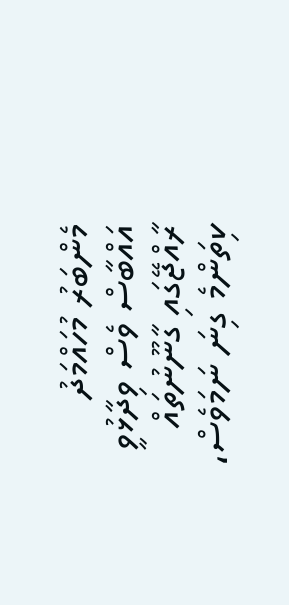މެންބަރު މުހައްމަދު އައްބާސް ވެސް ވިދާޅުވީ ރާއްޖޭގައި ގާނޫނުތައް ކިތަންމެ ގިނަ ނަމަވެސް،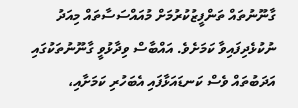ގާނޫނުތައް ތަންފީޒުކުރުމަށް މުއައްސަސާތައް މިއަދު ނުކުޅެދިފައިވާ ކަމަށެވެ. އައްބާސް ވިދާޅުވީ ގާނޫނުތަކުގައި އަދަބުތައް ވެސް ކަނޑައަޅާފައި އެބަހުރި ކަމަށާއި،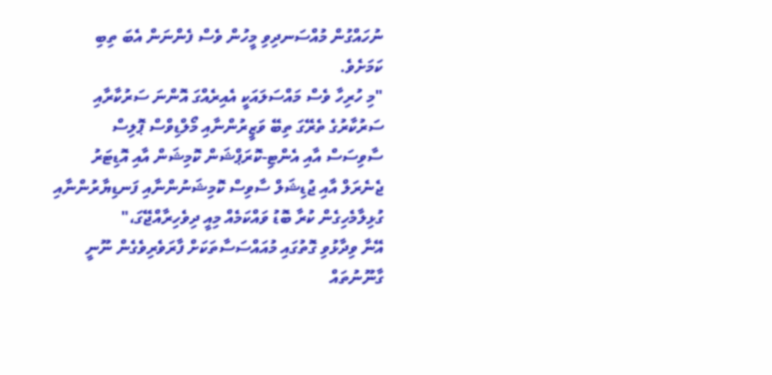ނުހައްގުން މުއްސަނދިވި މީހުން ވެސް ފެންނަން އެބަ ތިބި ކަމަށެވެ.
"މި ހުރިހާ ވެސް މައްސަލައަކީ އެއިރެއްގަ އޮންނަ ސަރުކާރާއި ސަރުކާރުގެ ތެރޭގަ ތިބޭ ވަޒީރުންނާއި މޯލްޑިވްސް ޕޮލިސް ސާވިސަސް އާއި އެންޓި-ކޮރަޕްޝަން ކޮމިޝަން އާއި އޮޑިޓަރު ޖެނެރަލް އާއި ޖުޑިޝަލް ސާވިސް ކޮމިޝަނުންނާއި ފަނޑިޔާރުންނާއި ގުޅިލާމެހިގެން ކުރާ ބޮޑު ވައްކަމެއް މިއީ ދިވެހިރާއްޖޭގަ،"
އޭނާ ވިދާޅުވި ގޮތުގައި މުއައްސަސާތަކަށް ފާރަވެރިވެގެން ނޫނީ ގާނޫނުތައް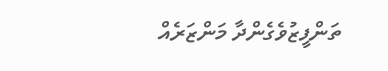ތަންފީޒުވެގެންދާ މަންޒަރެއް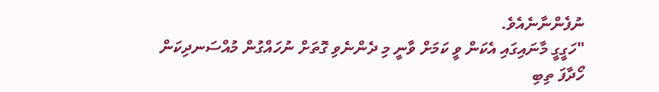ނުފެންނާނެއެވެ.
"ހަގީގީ މާނައިގައި އެކަން ވީ ކަމަށް ވާނީ މި ދެންނެވި ގޮތަށް ނުހައްގުން މުއްސަނދިކަން ހޯދާފަ ތިބި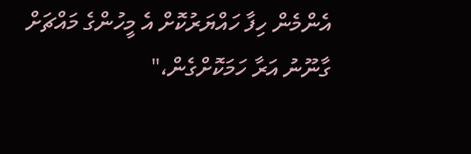އެންމެން ހިފާ ހައްޔަރުކޮށް އެ މީހުންގެ މައްޗަށް ގާނޫނު އަރާ ހަމަކޮށްގެން،"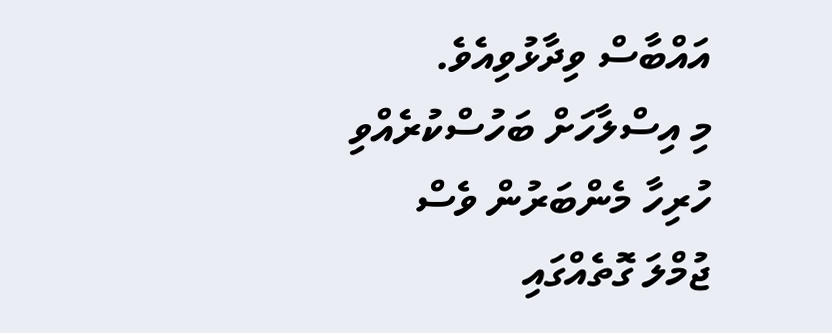އައްބާސް ވިދާޅުވިއެވެ.
މި އިސްލާހަށް ބަހުސްކުރެއްވި ހުރިހާ މެންބަރުން ވެސް ޖުމްލަ ގޮތެއްގައި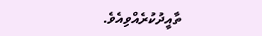ތާއީދުކުރެއްވިއެވެ.